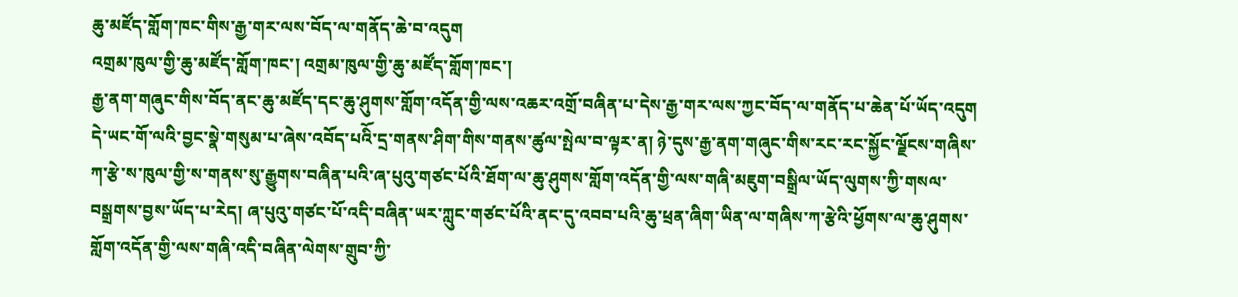ཆུ་མཛོད་གློག་ཁང་གིས་རྒྱ་གར་ལས་བོད་ལ་གནོད་ཆེ་བ་འདུག
འགྲམ་ཁུལ་གྱི་ཆུ་མཛོད་གློག་ཁང་། འགྲམ་ཁུལ་གྱི་ཆུ་མཛོད་གློག་ཁང་།
རྒྱ་ནག་གཞུང་གིས་བོད་ནང་ཆུ་མཛོད་དང་ཆུ་ཤུགས་གློག་འདོན་གྱི་ལས་འཆར་འགྲོ་བཞིན་པ་དེས་རྒྱ་གར་ལས་ཀྱང་བོད་ལ་གནོད་པ་ཆེན་པོ་ཡོད་འདུག
དེ་ཡང་གོ་ལའི་བྱང་སྣེ་གསུམ་པ་ཞེས་འབོད་པའིོ་དྲ་གནས་ཤིག་གིས་གནས་ཚུལ་སྤེལ་བ་ལྟར་ན། ཉེ་དུས་རྒྱ་ནག་གཞུང་གིས་རང་རང་སྐྱོང་ལྗོངས་གཞིས་ཀ་རྩེ་ས་ཁུལ་གྱི་ས་གནས་སུ་རྒྱུགས་བཞིན་པའི་ཞ་པུའུ་གཙང་པོའི་ཐོག་ལ་ཆུ་ཤུགས་གློག་འདོན་གྱི་ལས་གཞི་མཇུག་བསྒྲིལ་ཡོད་ལུགས་ཀྱི་གསལ་བསྒྲགས་བྱས་ཡོད་པ་རེད། ཞ་པུའུ་གཙང་པོ་འདི་བཞིན་ཡར་ཀླུང་གཙང་པོའི་ནང་དུ་འབབ་པའི་ཆུ་ཕྲན་ཞིག་ཡིན་ལ་གཞིས་ཀ་རྩེའི་ཕྱོགས་ལ་ཆུ་ཤུགས་གློག་འདོན་གྱི་ལས་གཞི་འདི་བཞིན་ལེགས་གྲུབ་ཀྱི་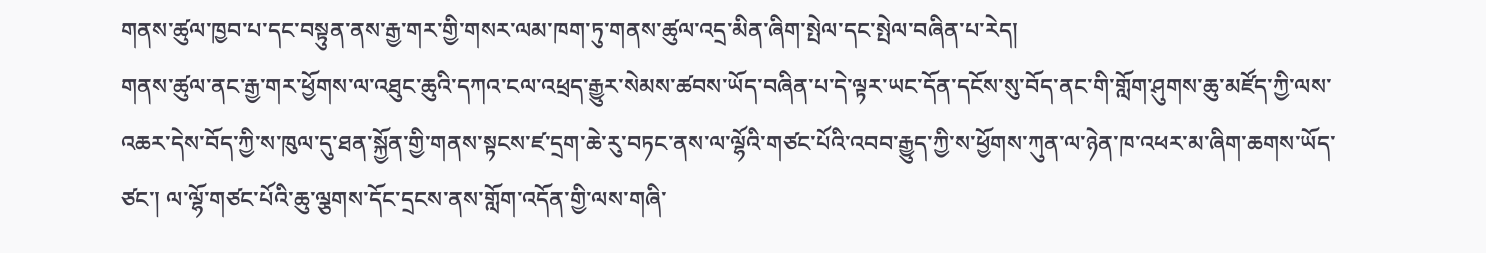གནས་ཚུལ་ཁྱབ་པ་དང་བསྟུན་ནས་རྒྱ་གར་གྱི་གསར་ལམ་ཁག་ཏུ་གནས་ཚུལ་འདྲ་མིན་ཞིག་སྤེལ་དང་སྤེལ་བཞིན་པ་རེད།
གནས་ཚུལ་ནང་རྒྱ་གར་ཕྱོགས་ལ་འཐུང་ཆུའི་དཀའ་ངལ་འཕྲད་རྒྱུར་སེམས་ཚབས་ཡོད་བཞིན་པ་དེ་ལྟར་ཡང་དོན་དངོས་སུ་བོད་ནང་གི་གློག་ཤུགས་ཆུ་མཛོད་ཀྱི་ལས་འཆར་དེས་བོད་ཀྱི་ས་ཁུལ་དུ་ཐན་སྐྱོན་གྱི་གནས་སྟངས་ཛ་དྲག་ཆེ་རུ་བཏང་ནས་ལ་ལྷོའི་གཙང་པོའི་འབབ་རྒྱུད་ཀྱི་ས་ཕྱོགས་ཀུན་ལ་ཉེན་ཁ་འཕར་མ་ཞིག་ཆགས་ཡོད་ཙང་། ལ་ལྷོ་གཙང་པོའི་ཆུ་ལྕགས་དོང་དྲངས་ནས་གློག་འདོན་གྱི་ལས་གཞི་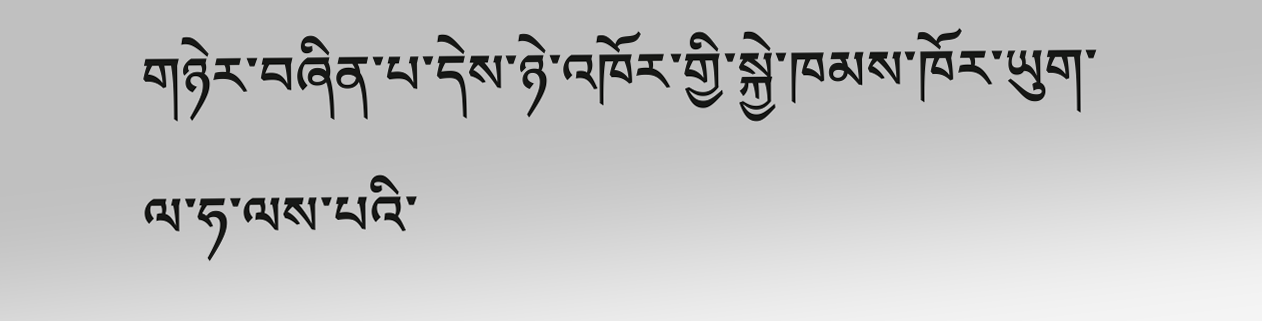གཉེར་བཞིན་པ་དེས་ཉེ་འཁོར་གྱི་སྐྱེ་ཁམས་ཁོར་ཡུག་ལ་ཧ་ལས་པའི་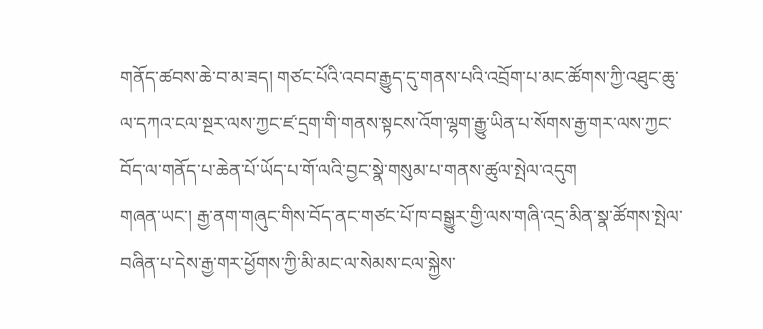གནོད་ཚབས་ཆེ་བ་མ་ཟད། གཙང་པོའི་འབབ་རྒྱུད་དུ་གནས་པའི་འབྲོག་པ་མང་ཚོགས་ཀྱི་འཐུང་ཆུ་ལ་དཀའ་ངལ་སྔར་ལས་ཀྱང་ཛ་དྲག་གི་གནས་སྟངས་འོག་ལྷག་རྒྱུ་ཡིན་པ་སོགས་རྒྱ་གར་ལས་ཀྱང་བོད་ལ་གནོད་པ་ཆེན་པོ་ཡོད་པ་གོ་ལའི་བྱང་སྣེ་གསུམ་པ་གནས་ཚུལ་སྤེལ་འདུག
གཞན་ཡང་། རྒྱ་ནག་གཞུང་གིས་བོད་ནང་གཙང་པོ་ཁ་བསྒྱུར་གྱི་ལས་གཞི་འདྲ་མིན་སྣ་ཚོགས་སྤེལ་བཞིན་པ་དེས་རྒྱ་གར་ཕྱོགས་ཀྱི་མི་མང་ལ་སེམས་ངལ་སྐྱེས་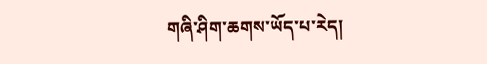གཞི་ཤིག་ཆགས་ཡོད་པ་རེད།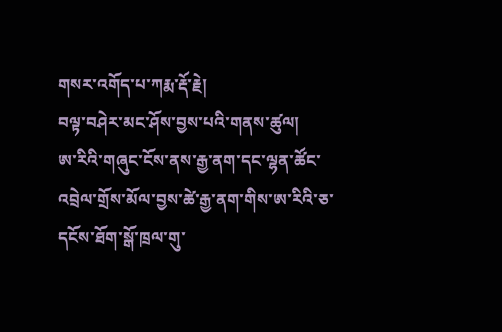གསར་འགོད་པ་ཀརྨ་རྡོ་རྗེ།
བལྟ་བཤེར་མང་ཤོས་བྱས་པའི་གནས་ཚུལ།
ཨ་རིའི་གཞུང་ངོས་ནས་རྒྱ་ནག་དང་ལྷན་ཚོང་འབྲེལ་གྲོས་མོལ་བྱས་ཚེ་རྒྱ་ནག་གིས་ཨ་རིའི་ཅ་དངོས་ཐོག་སྒོ་ཁྲལ་གུ་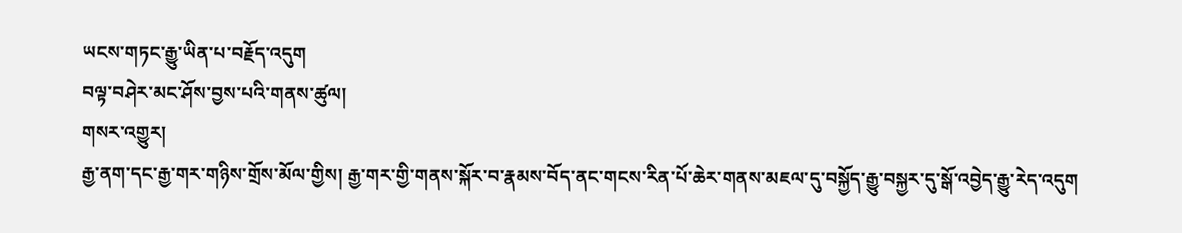ཡངས་གཏང་རྒྱུ་ཡིན་པ་བརྗོད་འདུག
བལྟ་བཤེར་མང་ཤོས་བྱས་པའི་གནས་ཚུལ།
གསར་འགྱུར།
རྒྱ་ནག་དང་རྒྱ་གར་གཉིས་གྲོས་མོལ་གྱིས། རྒྱ་གར་གྱི་གནས་སྐོར་བ་རྣམས་བོད་ནང་གངས་རིན་པོ་ཆེར་གནས་མཇལ་དུ་བསྐྱོད་རྒྱུ་བསྐྱར་དུ་སྒོ་འབྱེད་རྒྱུ་རེད་འདུག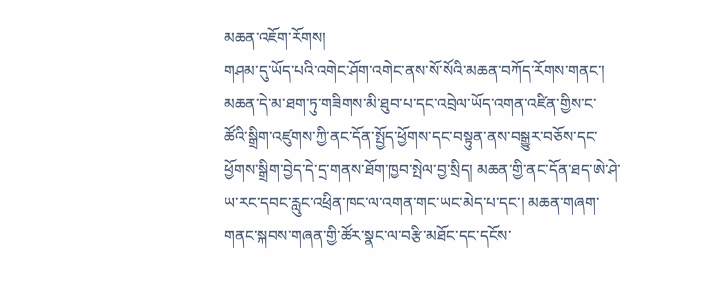མཆན་འཇོག་རོགས།
གཤམ་དུ་ཡོད་པའི་འགེང་ཤོག་འགེང་ནས་སོ་སོའི་མཆན་བཀོད་རོགས་གནང་། མཆན་དེ་མ་ཐག་ཏུ་གཟིགས་མི་ཐུབ་པ་དང་འབྲེལ་ཡོད་འགན་འཛིན་གྱིས་ང་ཚོའི་སྒྲིག་འཛུགས་ཀྱི་ནང་དོན་སྤྱོད་ཕྱོགས་དང་བསྟུན་ནས་བསྒྱུར་བཅོས་དང་ཕྱོགས་སྒྲིག་བྱེད་དེ་དྲ་གནས་ཐོག་ཁྱབ་སྤེལ་བྱ་སྲིད། མཆན་གྱི་ནང་དོན་ཐད་ཨེ་ཤེ་ཡ་རང་དབང་རླུང་འཕྲིན་ཁང་ལ་འགན་གང་ཡང་མེད་པ་དང་། མཆན་གཞག་གནང་སྐབས་གཞན་གྱི་ཚོར་སྣང་ལ་བརྩི་མཐོང་དང་དངོས་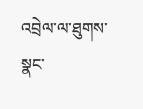འབྲེལ་ལ་ཐུགས་སྣང་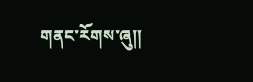གནང་རོགས་ཞུ༎